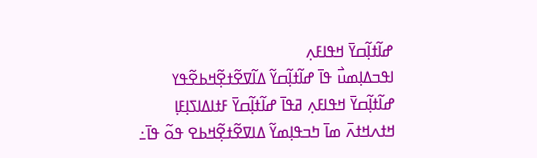ߝߊ߬ߙߊ߲߬ߛߌ߫ ߞߟߊߓߍ߲
ߊߟߏߡߊ߲ߘߎ߯ ߟߊ߫ ߝߊ߬ߙߊ߲߬ߛߌ߬ ߡߊ߬ߜߐ߬ߙߐ߲߬ߞߕߐ߬ߟߌ
ߝߊ߬ߙߊ߲߬ߛߌ߫ ߞߟߊߓߍ߲ ߥߟߊ߫ ߝߊ߬ߙߊ߲߬ߛߌ߫ ߓߙߊߡߊߖߊ߲ߓߊ߲ ߞߙߍߞߙߍ߫ ߘߊ߫ ߤߏߟߊ߲ߘߌ߬ ߡߊߜߐ߬ߙߐ߲߬ߞߕߐ ߟߋ߬ ߟߊ߫߸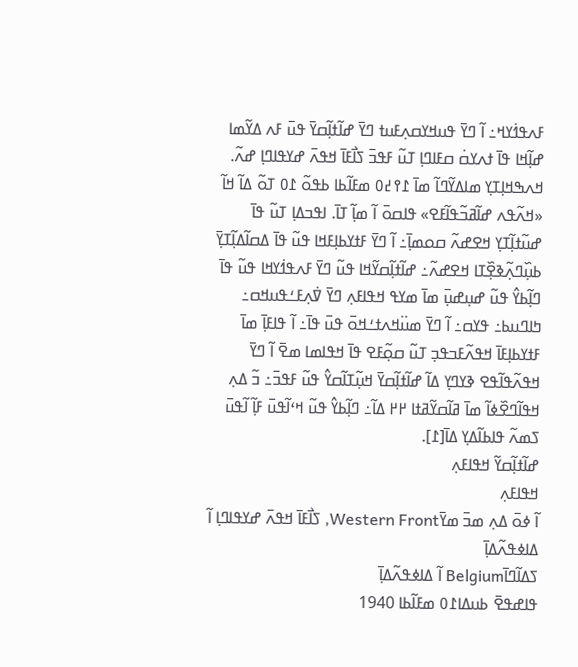ߓߍߟߗ߭ߌߞ߸ ߊ߬ ߣߌ߫ ߟߎߞߌߛߍ߲ߓߎߙ ߣߌ߫ ߝߊ߬ߙߊ߲߬ߛߌ߫ ߟߎ߫ ߓߍ ߡߌ߬ߘߊ ߝߊ߲߬ߞߊ ߟߊ߫ ߙߍߌߛ߭ ߛߓߊߣߊ߲ ߠߎ߬ ߓߟߏ߫ ߖߊ߯ߓߊ߫ ߞߟߍ߫ ߝߌߟߊߣߊ߲ ߝߍ߬. ߞߍߒߞߊ߲ߠߌ߲ ߘߊߡߌ߬ߣߊ߬ ߘߊ߫ ߁߉߄߀ ߘߓߊ߬ߕߊ ߕߟߋ߬ ߁߀ ߠߋ߬ ߡߊ߬ ߞߊ߬ «ߞߍ߬ߟߍ ߝߊ߬ߥߏ߬ߟߊ߬ߓߐ» ߟߊߛߋ߫ ߊ߬ ߘߊ߲߬ ߠߊ߫. ߊߟߏߡߊ߲ ߠߎ߬ ߟߊ߫ ߝߎ߬ߙߊ߲߬ߠߌ߲ ߞߐߝߍ߬ ߛߋߘߊ߲߫߸ ߊ߬ ߣߌ߫ ߓߙߌߕߊ߲ߓߞߊ ߟߎ߬ ߟߊ߫ ߡߛߊ߬ߡߊ߲߬ߠߌ߲߫ ߕߎ߲߰ߣߍ߲߬ߢߐ߲߰ߠߊ ߞߐߝߍ߬߸ ߝߊ߬ߙߊ߲߬ߛߌ߬ߞߊ ߟߎ߬ ߣߌ߫ ߓߍߟߗ߭ߌߞߊ ߟߎ߬ ߟߊ߫ ߣߊ߲߬ߕߌ߮ ߟߎ߬ ߝߎ߲ߝߎ߲߫ ߘߊ߫ ߘߌߟ ߞߟߊߓߍ߲ ߣߌ߫ ߜ߭ߍ߲ߓߑߟߎߞߛ߸ ߤߊߣߎߕ߸ ߟߌߛ߸ ߊ߬ ߣߌ߫ ߘߎ߳ߞߍߙߑߞߋ߫ ߟߎ߫ ߟߊ߫߸ ߊ߬ ߟߊߓߊ߲߫ ߘߊ߫ ߓߙߌߕߊ߲ߓߊ߫ ߞߟߍ߬ߓߏߟߏ߲ ߠߎ߬ ߛߋ߲߬ߓߐ ߟߊ߫ ߞߟߊߘߊ ߘߐ߫ ߊ߬ ߣߌ߫ ߞߟߍ߬ߟߊ߬ߟߐ ߢߌߣߌ߲ ߡߊ߬ ߝߊ߬ߙߊ߲߬ߛߌ߫ ߞߎ߲߬ߠߊ߬ߛߌ߮ ߟߎ߬ ߓߟߏ߫߸ ߏ߬ ߡߍ߲ ߞߟߊ߬ߣߐ߰ߦߊ߬ ߘߊ߫ ߥߊ߬ߛߌ߬ߥߙߊ ߂߂ ߡߊ߬߸ ߣߊ߲߬ߕߌ߮ ߟߎ߬ ߞߵߊ߬ߟߎ߫ ߓߊ߲߬ ߊ߬ߟߎ߫ ߖߘߍ߬ ߟߊߕߊ߬ߡߌ߲ ߡߊ߫[߁].
ߝߊ߬ߙߊ߲߬ߛߌ߬ ߞߟߊߓߍ߲
ߞߟߊߓߍ߲
ߊ߬ ߦߋ߫ ߡߍ߲ ߘߏ߫ ߘߌ߫Western Front, ߖߊ߯ߓߊ߫ ߞߟߍ߫ ߝߌߟߊߣߊ߲ ߊ߬ ߡߊߦߟߍ߬ߡߊ߲߫
ߖߡߊ߬ߣߊ߫Belgium ߊ߬ ߡߊߦߟߍ߬ߡߊ߲߫
ߟߊߝߟߐ߫ ߕߎߡߊ߁߀ ߘߓߊ߬ߕߊ 1940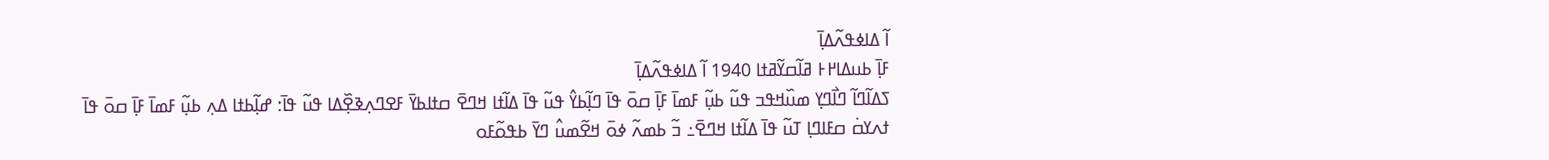ߊ߬ ߡߊߦߟߍ߬ߡߊ߲߫
ߓߊ߲߫ ߕߎߡߊ߂߅ ߥߊ߬ߛߌ߬ߥߙߊ 1940 ߊ߬ ߡߊߦߟߍ߬ߡߊ߲߫
ߖߡߊ߬ߣߊ߬ ߣߊ߯ߣߌ߲ ߘߎ߰ߞߟߏ ߟߎ߬ ߕߎ߲߬ ߓߘߊ߫ ߓߊ߲߫ ߛߋ߫ ߟߊ߫ ߣߊ߲߬ߕߌ߮ ߟߎ߬ ߟߊ߫ ߡߊ߬ߙߊ ߞߣߐ߫ ߛߙߊߕߌ߫ ߓߐߣߍ߲ߢߐ߲߰ߡߊ ߟߎ߬ ߟߊ߫: ߝߊ߲߬ߕߙߊ ߡߍ߲ ߕߎ߲߬ ߓߘߊ߫ ߓߊ߲߫ ߛߋ߫ ߟߊ߫ ߙߍߌߛ߭ ߛߓߊߣߊ߲ ߠߎ߬ ߟߊ߫ ߡߊ߬ߙߊ ߞߣߐ߫߸ ߏ߬ ߕߘߍ߬ ߦߋ߫ ߞߐ߬ߘߎ߮ ߣߌ߫ ߕߟߋ߬ߓߋ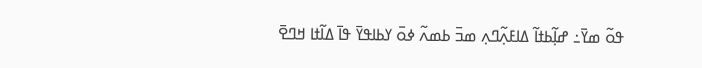ߟߋ߬ ߘߌ߫߸ ߝߊ߲߬ߕߙߊ߬ ߡߊߓߍ߲߬ߣߍ߲ ߘߏ߫ ߕߘߍ߬ ߦߋ߫ ߌߕߊߟߌ߫ ߟߊ߫ ߡߊ߬ߙߊ ߞߣߐ߫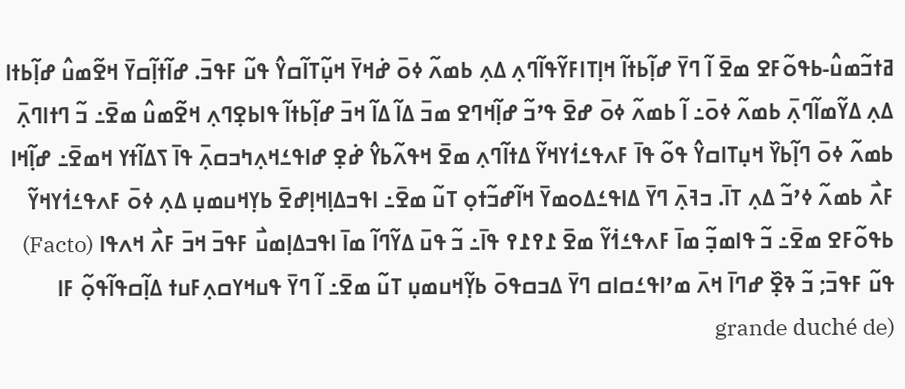ߥߙߏ߬ߘߎ߮-ߕߟߋ߬ߓߐ ߘߐ߫ ߊ߬ ߣߌ߫ ߝߊ߲߬ߕߙߊ߬ ߞߊ߲ߠߊߓߌ߬ߟߊ߬ߣߍ߲ ߡߍ߲ ߕߘߍ߬ ߦߋ߫ ߝ߭ߞߌ߫ ߞߎ߲߬ߠߊ߬ߛߌ߮ ߟߎ߬ ߓߟߏ߫. ߝߊ߬ߙߊ߲߬ߛߌ߫ ߞߐ߬ߘߎ߮ ߝߊ߲߬ߕߙߊ ߡߍ߲ ߡߌ߬ߘߊ߬ߣߍ߲߫ ߕߘߍ߬ ߦߋ߫߸ ߊ߬ ߕߘߍ߬ ߦߋ߫ ߝߐ߫ ߟߴߏ߬ ߝߊ߲߬ߞߣߐ ߘߏ߫ ߡߊ߬ ߡߊ߬ ߞߏ߫ ߝߊ߲߬ߕߙߊ߬ ߟߊߕߐ߲ߣߍ߲ ߞߐ߬ߘߎ߮ ߘߐ߫߸ ߏ߬ ߣߙߊߣߍ߲߫ ߕߘߍ߬ ߦߋ߫ ߣߊ߲߬ߕߌ߰ ߞߎ߲ߠߊߛߌ߮ ߟߋ߬ ߟߊ߫ ߓߍߟߑߗ߭ߌߞߌ߬ ߡߙߊ߬ߣߍ߲ ߘߐ߫ ߞߟߍ߬ߕߌ߮ ߝ߭ߐ߲ ߝߊߟߑߞߍ߲ߤߏߛߍ߲߫ ߟߊ߫ ߖߡߊ߬ߙߌ ߞߘߐ߫߸ ߝߊ߲߬ߞߊ ߓߍ߯ ߕߘߍ߬ ߦߴߏ߬ ߡߍ߲ ߠߊ߫. ߏߔߍ߲߫ ߣߌ߫ ߡߊߟߑߡߋߘߌ߫ ߞߊ߬ߝߏ߬ߙߋ߲ ߠߎ߬ ߘߐ߫߸ ߊߟߏߡߊ߲ߞߊ߲ߝߐ߫ ߕߌ߲ߞߎߘߎ߲ ߡߍ߲ ߦߋ߫ ߓߍߟߑߗ߭ߌߞߌ߬ ߕߟߋ߬ߓߐ ߘߐ߫߸ ߏ߬ ߟߊߘߏ߲߬ ߘߊ߫ ߓߍߟߑߗ߭ߌ߬ ߘߐ߫ ߁߉߁߉ ߟߊ߫߸ ߏ߬ ߟߎ߫ ߡߌ߬ߣߊ߬ ߘߊ߫ ߊߟߏߡߊ߲ߘߎ߯ ߓߟߏ߫ ߞߏ߫ ߓߍ߯ ߞߍߟߊ (Facto) ߟߎ߬ ߓߟߏ߫; ߏ߬ ߢߐ߲߰ ߝߣߊ߫ ߞߍ߫ ߘߴߊߟߑߛߊߛ ߣߌ߫ ߡߏߛߟߋ߫ ߕߌ߲߬ߞߎߘߎ߲ ߠߎ߬ ߘߐ߫߸ ߊ߬ ߣߌ߫ ߟߎߞߌߛߍ߲ߓߎߙ ߡߊ߲߬ߛߟߊ߬ߟߋ߲߬ ߓߊ (grande duché de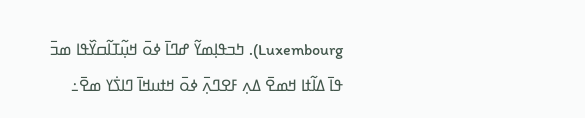Luxembourg). ߤߏߟߊ߲ߘߌ߬ ߝߣߊ߫ ߦߋ߫ ߞߎ߲߬ߠߊ߬ߛߌ߰ߟߊ ߘߏ߫ ߟߊ߫ ߡߊ߬ߙߊ ߞߘߐ߫ ߡߍ߲ ߓߐߣߍ߲߫ ߦߋ߫ ߞߙߎߞߊ߫ ߣߊߖ߭ߌ ߘߐ߫߸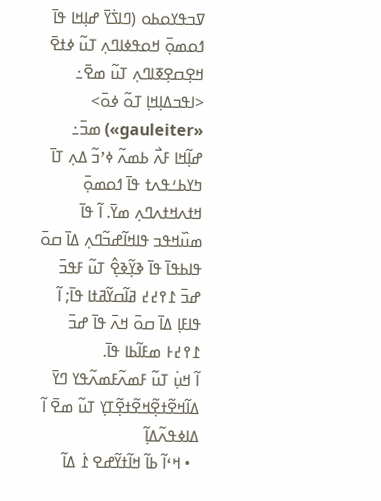ߜߏߟߌߋߕߋ (ߣߊߖ߭ߌ߫ ߝߊ߲ߞߊ ߟߊ߫ ߗߋߘߋ߲߫ ߞߋߟߦߊߣߍ߲ ߠߎ߬ ߦߙߐ߫ ߞߐ߲ߛߐ߲ߧߊߣߍ߲ ߠߎ߬ ߘߐ߫߸ <ߊߟߏߡߊ߲ߞߊ߲ ߠߋ߬ ߦߋ߫> «gauleiter») ߘߏ߫߸ ߝߊ߲߬ߞߊ ߓߍ߯ ߕߘߍ߬ ߦߴߏ߬ ߡߍ߲ ߠߊ߫ ߤߌߕߑߟߍߙ ߟߊ߫ ߗߋߘߋ߲߫ ߞߙߍߞߙߍߣߍ߲ ߘߌ߫. ߊ߬ ߟߊ߫ ߘߎ߰ߞߟߏ ߟߊߞߊ߬ߝߏ߬ߣߍ߲ ߡߊ߫ ߛߋ߫ ߟߊߕߟߊ߫ ߟߊ߫ ߢߌ߲߬ߢߐ߲߮ ߠߎ߬ ߓߟߏ߫ ߝߏ߫ ߁߉߄߄ ߥߊ߬ߛߌ߬ߥߙߊ ߟߊ߫; ߊ߬ ߟߊߓߊ߲ ߡߊ߫ ߛߋ߫ ߞߍ߫ ߟߊ߫ ߝߏ߫ ߁߉߄߅ ߘߓߊ߬ߕߊ ߟߊ߫.
ߊ߬ ߞߎ߲߭ ߠߎ߬ ߓߘߍ߬ߓߘߍ߬ߟߌ ߣߌ߫ ߡߊ߬ߞߐ߬ߙߐ߲߬ߞߐ߬ߙߐ߲߬ߠߌ߲ ߠߎ߬ ߘߐ߫ ߊ߬ ߡߊߦߟߍ߬ߡߊ߲߬
  • ߞߵߊ߬ ߕߊ߬ ߞߊ߬ߙߌ߬ߝߐ ߁߭ ߡߊ߬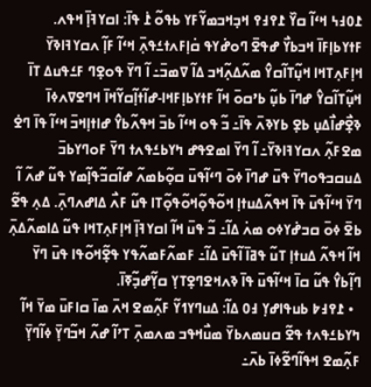߁߀߃߆ ߞߵߊ߬ ߛߌ߰ ߁߉߃߉ ߞߏ߲ߞߏߘߌ߬ߓߌ ߕߟߋ߬ ߁߭ ߟߊ߫: ߊߛߌߔߊ߲߫ ߞߟߍ. ߓߙߌߕߊ߲ߓߊ߫ ߞߏߕߌ߯ ߝߟߐ߫ ߣߋߝ߭ߌߟ ߛ߭ߊ߲ߓߍߙߑߟߍ߲߫ ߞߵߊ߬ ߓߊ߲߬ ߍߛߌߔߊߢߌ߫ ߞߊ߲ߓߍ߲ߠߞߊ ߞߎ߲߬ߠߊ߬ߛߌ߮ ߘߍ߬ߡߍ߲߬ߞߏ ߡߊ߬ ߜߘߏ߫߸ ߊ߬ ߣߌ߫ ߟߋߐ߲ߣ ߓߑߟߎߡ ߠߊ߫ ߞߎ߲߬ߠߊ߬ߛߌ߮ ߝߣߊ߫ ߕߎ߲߬ ߕߴߛߋ߫ ߞߊ߬ ߓߙߌߕߊ߲ߓߞߊ-ߝߊ߬ߙߊ߲߬ߛߌ߬ߞߊ߫ ߞߣߐߜߍߦߊ߫ ߢߐ߲߯ߝߊ߯ߡߎ߲ ߕߐ߲ ߕߌߢߍ߫ ߟߊ߫߸ ߏ߬ ߟߋ ߞߵߊ߬ ߕߏ߫ ߞߟߍ߬ߕߌ߮ ߝߊߙߊ߲ߞߏ߫ ߞߵߊ߬ ߟߊ߫ ߣߐ߭ ߘߐߓߍ߲߬ ߍߛߌߔߊߢߌ߫߸ ߊ߬ ߣߌ߫ ߊߘߐߟߝ ߤߌߕߑߟߍߙ ߣߌ߫ ߓߋߣߌߕߏ߫ ߡߎߛߏߟߋߣߌ߫ ߟߎ߫ ߝߣߊ߫ ߦߋ߫ ߣߵߊ߬ߟߎ߫ ߛߋ߲߬ߕߘߍ߬ ߝߊ߬ߛߏ߬ߟߊ߲߬ߘߌ ߟߎ߬ ߝߍ߬ ߊ߬ ߣߌ߫ ߞߵߊ߬ߟߎ߫ ߟߊ߫ ߞߟߍ߬ߡߎߙߊ߲ ߞߋ߬ߟߋ߲߬ߞߋ߬ߟߋ߲߬ߠߊ ߟߎ߬ ߓߍ߯ ߡߊߝߍߣߍ߲߫. ߡߍ߲ ߟߐ߬ ߕߐ߫ ߦߋ߫ ߛߏߝ߭ߌߦߋ ߘߍ߭ ߡߊ߬߸ ߏ߬ ߟߎ߫ ߞߊ߬ ߊߛߌߔߊ߲߫ ߞߊ߲ߓߍ߲ߠߞߊ ߟߎ߬ ߡߊߘߍ߬ߡߍ߲߫ ߞߊ߬ ߞߟߍ߬ ߡߎߙߊ߲ ߠߎ߬ ߟߥߊ߫ ߊ߬ߟߎ߫ ߡߊ߬߸ ߓߘߍ߬ߓߘߍ߬ߟߌ ߟߐ߲߬ߞߋ߬ߟߊ ߟߎ߫ ߣߌ߫ ߣߊ߲߬ߕߌ߮ ߟߎ߬ ߛߊ߫ ߞߵߊ߬ߟߎ߫ ߟߊ߫ ߢߍߞߐߣߐ߲ߠߌ߲ ߛߌ߲߬ߝߏ߲߬ߧߊ߫.
  • ߁߉߃߈ ߕߎߟߊߝߌ߲ ߃߀ ߡߊ߬: ߡߎߣߌߗߌ߬ ߓߍ߲߬ߘߐ ߞߍ߫ ߘߊ߫ ߛߊߓߎ߫ ߘߌ߫ ߞߊ߬ ߤߌߕߑߟߍߙ ߟߐ߬ ߛߎߘߍߕߌ߫ ߘߎ߯ߞߟߏ ߘߍߘߍ߲߫ ߠߴߊ߬ ߝߍ߬ ߞߏ߬ߣߌ߲߫ ߦߊ߬ߣߌ߲߫ ߓߍ߲߬ߘߐ ߞߟߊ߬ߣߐ߬ߦߊ߫ ߕߍ߫߸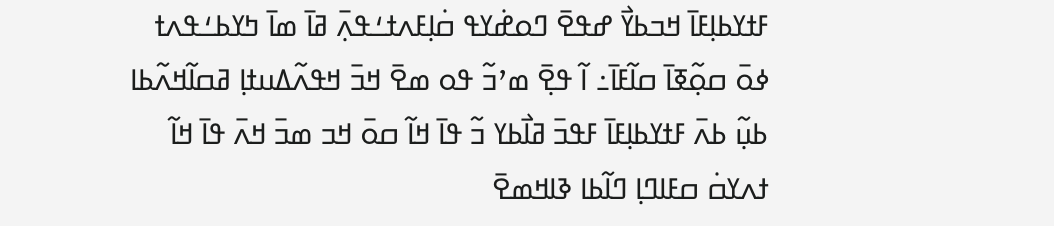ߓߙߌߕߊ߲ߓߊ߫ ߞߏߕߌ߯ ߝߟߐ߫ ߣߋߝ߭ߌߟ ߛ߭ߊ߲ߓߍߙߑߟߍ߲߫ ߥߊ߫ ߘߊ߫ ߤߌߕߑߟߍߙ ߦߋ߫ ߛߋ߲߬ߧߊ߫ ߛߊ߬ߓߊ߫߸ ߊ߬ ߟߐ߲߫ ߘߴߏ߬ ߟߋ ߘߐ߫ ߞߏ߫ ߞߟߍ߬ߡߎߙߊ߲ ߥߛߊ߬ߞߍ߬ߕߊ ߕߎ߲߬ ߕߍ߫ ߓߙߌߕߊ߲ߓߊ߫ ߓߟߏ߫ ߥߊ߯ߕߌ ߏ߬ ߟߊ߫ ߞߊ߬ ߛߋ߫ ߞߏ ߘߏ߫ ߞߍ߫ ߟߊ߫ ߞߊ߬ ߙߍߌߛ߭ ߛߓߊߣߊ߲ ߣߊ߬ߕߊ ߢߊߞߘߐ߫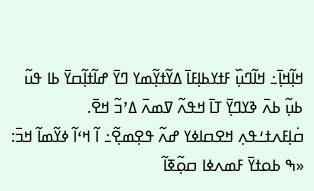ߞߊ߲߬ߞߊ߲߫߸ ߞߊ߬ߣߎ߲߰ ߓߙߌߕߊ߲ߓߊ߫ ߡߌ߬ߙߌ߲߬ߘߌ ߣߌ߫ ߝߊ߬ߙߊ߲߬ߛߌ߫ ߕߊ ߟߎ߬ ߕߎ߲߬ ߕߍ߫ ߢߌߣߌ߲߫ ߠߊ߫ ߞߟߍ߬ ߜߘߍ߫ ߡߴߏ߬ ߞߐ߫.
ߛ߭ߊ߲ߓߍߙߑߟߍ߲ ߞߐߛߊߦߌ ߝߍ߬ ߟߐ߲ߘߐ߲߬߸ ߊ߬ ߞߵߊ߬ ߦߌ߬ߘߊ߬ ߞߏ߫: «ߒ ߕߋߙߌ߫ ߓߘߍߦߊ ߛߋ߲߬ߧߊ߬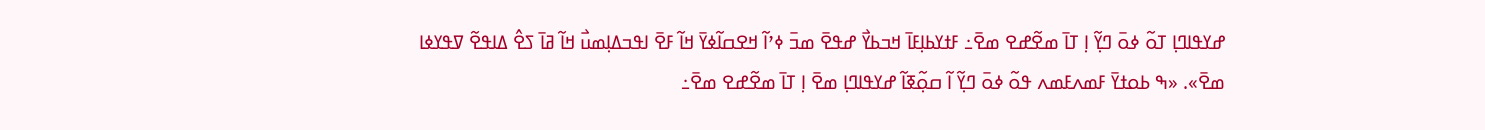ߝߌߟߊߣߊ߲ ߠߋ߬ ߦߋ߫ ߣߌ߲߬ ߊ߲ ߠߊ߫ ߘߐ߬ߝߐ ߘߐ߫߸ ߓߙߌߕߊ߲ߓߊ߫ ߞߏߕߌ߯ ߝߟߐ߫ ߘߏ߫ ߦߴߊ߬ ߞߐߛߊ߬ߦߌ߫ ߞߊ߬ ߓߐ߫ ߊߟߏߡߊ߲ߘߎ߯ ߞߊ߬ ߥߊ߫ ߖߐ߮ ߡߊߟߐ߬ ߜߟߌߦߊ ߘߐ߫». «ߒ ߕߋߙߌ߫ ߓߘߍߓߘߍ ߟߋ߬ ߦߋ߫ ߣߌ߲߬ ߊ߬ ߛߋ߲߬ߧߊ߬ ߝߌߟߊߣߊ߲ ߘߐ߫ ߊ߲ ߠߊ߫ ߘߐ߬ߝߐ ߘߐ߫߸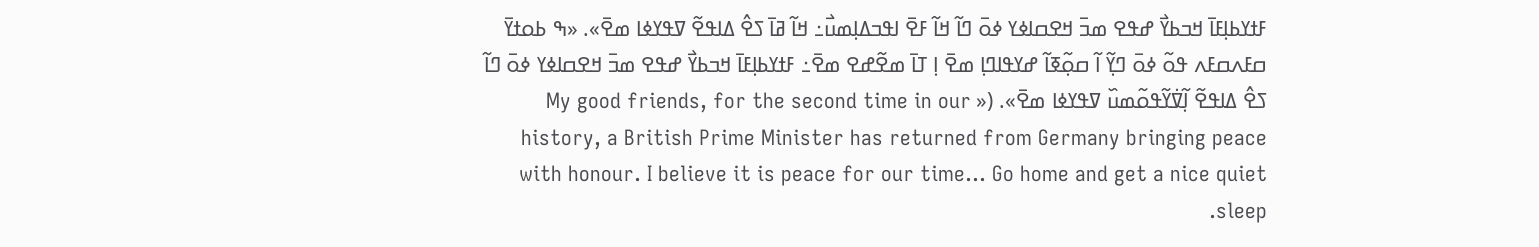ߓߙߌߕߊ߲ߓߊ߫ ߞߏߕߌ߯ ߝߟߐ ߘߏ߫ ߞߐߛߊߦߌ ߦߋ߫ ߣߊ߬ ߞߊ߬ ߓߐ߫ ߊߟߏߡߊ߲ߘߎ߯߸ ߞߊ߬ ߥߊ߫ ߖߐ߮ ߡߊߟߐ߬ ߜߟߌߦߊ ߘߐ߫». «ߒ ߕߋߙߌ߫ ߛߓߍߛߓߍ ߟߋ߬ ߦߋ߫ ߣߌ߲߬ ߊ߬ ߛߋ߲߬ߧߊ߬ ߝߌߟߊߣߊ߲ ߘߐ߫ ߊ߲ ߠߊ߫ ߘߐ߬ߝߐ ߘߐ߫߸ ߓߙߌߕߊ߲ߓߊ߫ ߞߏߕߌ߯ ߝߟߐ ߘߏ߫ ߞߐߛߊߦߌ ߦߋ߫ ߣߊ߬ ߖߐ߮ ߡߊߟߐ߬ ߊ߲߬ߜ߭ߌ߬ߟߋ߬ߘߎ߰ ߜߟߌߦߊ ߘߐ߫». (« My good friends, for the second time in our history, a British Prime Minister has returned from Germany bringing peace with honour. I believe it is peace for our time… Go home and get a nice quiet sleep.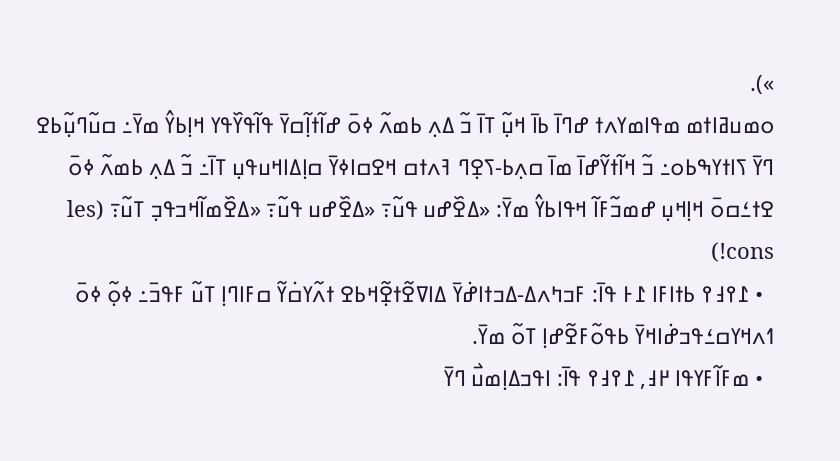»).
ߋߘߎߥߊߙߘ ߘߟߊߘߌߍߙ ߝߣߊ߫ ߕߊ߫ ߞߎ߲߬ ߠߊ߫ ߏ߬ ߡߍ߲ ߕߘߍ߬ ߦߋ߫ ߝߊ߬ߙߊ߲߬ߛߌ߫ ߟߊ߬ߟߌ߰ߟߌ ߞߊ߲ߕߌ߮ ߘߌ߫߸ ߛߎ߬ߣߎ߲߬ߕߐ ߣߌ߫ ߖߊߙߌߒߕߋ߸ ߏ߬ ߞߊ߬ߙߌ߬ߝߊ߫ ߘߊ߫ ߛߍ߲ߕ-ߖߐ߲ߣ ߔߍߙߛ ߞߐߛߊߦߌ߫ ߛߊ߲ߡߊߞߎߟߎ߲ ߠߊ߫߸ ߏ߬ ߡߍ߲ ߕߘߍ߬ ߦߋ߫ ߐߙߑߛߋ߫ ߞߊ߲ߞߎ߲ ߝߘߏ߬ߓߊ߬ ߞߟߊߕߌ߮ ߘߌ߫: «ߡߐ߰ߝߎ ߟߎ߬߹ «ߡߐ߰ߝߎ ߟߎ߬߹ «ߡߐ߰ߘߊ߬ߞߏߟߏ߲ ߠߎ߬߹ (les cons!)
  • ߁߉߃߉ ߕߙߊߓߊ ߁߅ ߟߊ߫: ߓߏߤߍߡ-ߡߏߙߊߝ߭ߌ߫ ߡߊߜߐ߬ߙߐ߲߬ߞߕߐ ߙߍ߬ߌߛ߭ߌ߬ ߛߓߊߣߊ߲ ߠߎ߬ ߓߟߏ߫߸ ߦߋ߲߬ ߦߋ߫ ߗߍߞߌߛߑߟߏߝ߭ߊߞߌ߫ ߕߟߋ߬ߓߐ߬ߝߊ߲ ߠߋ߬ ߘߌ߫.
  • ߘߓߊ߬ߓߌߟߊ ߂߃, ߁߉߃߉ ߟߊ߫: ߊߟߏߡߊ߲ߘߎ߯ ߣߌ߫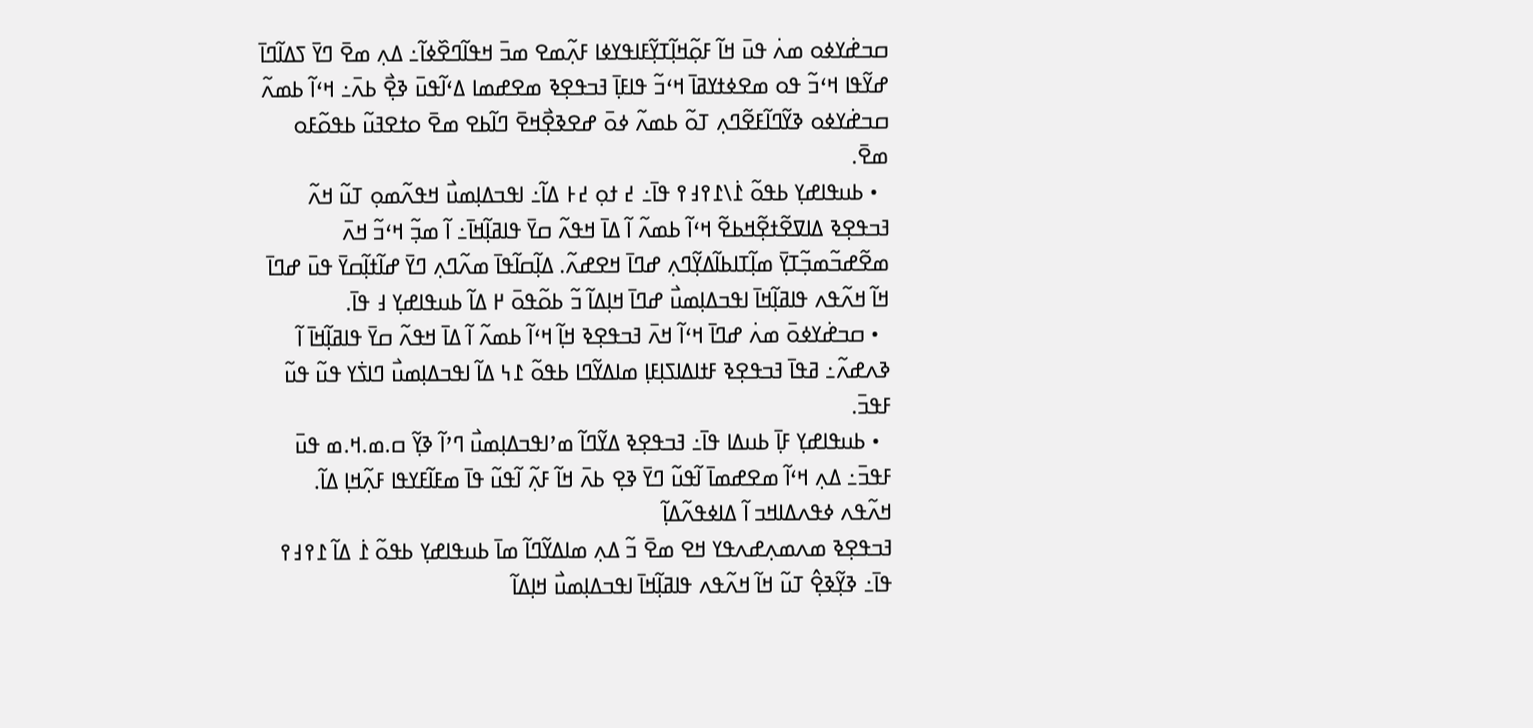ߛߏߝ߭ߌߦߋ ߘߍ߭ ߟߎ߫ ߞߊ߬ ߓߋ߲߬ߞߊ߲߬ߠߌ߲߬ߓߊߟߌߦߊ ߓߍ߲߬ߘߐ ߘߏ߫ ߞߟߊ߬ߣߐ߰ߦߊ߬߸ ߡߍ߲ ߘߐ߫ ߣߌ߫ ߖߡߊ߬ߣߊ߫ ߝߌ߬ߟߊ ߞߵߏ߬ ߟߋ ߘߐߦߙߌߥߊ߫ ߞߵߏ߬ ߟߊߓߊ߲߫ ߔߏߟߐ߲ߢ ߘߐߝߘߊ ߡߵߊ߬ߟߎ߫ ߢߐ߲߯ ߕߍ߫߸ ߞߵߊ߬ ߕߘߍ߬ ߛߏߝ߭ߌߦߋ ߢߌ߬ߣߊ߬ߓߐ߬ߣߍ߲ ߠߋ߬ ߕߘߍ߬ ߦߋ߫ ߝߐߢߐ߲߯ߞߐ߫ ߣߊ߬ߕߐ ߘߐ߫ ߋߙߐߔߎ߬ ߕߟߋ߬ߓߋ ߘߐ߫.
  • ߕߎߟߊߝߌ߲ ߕߟߋ߬ ߁߭\߁߉߃߉ ߟߊ߫߸ ߄ ߙߋ߲ ߄߅ ߡߊ߬߸ ߊߟߏߡߊ߲ߘߎ߯ ߞߟߍ߬ߘߋ߲ ߠߎ߬ ߞߍ߬ ߔߏߟߐ߲ߢ ߡߊߜߐ߬ߙߐ߲߬ߞߕߐ߬ ߞߵߊ߬ ߕߘߍ߬ ߊ߬ ߡߊ߫ ߞߟߍ߬ ߛߌ߫ ߟߊߥߊ߲߬ߞߊ߫߸ ߊ߬ ߘߏ߲߬ ߞߵߏ߬ ߞߍ߫ ߘߐ߬ߝߏ߬ߘߏ߲߬ߠߌ߲߫ ߘߊ߲߬ߠߊߕߊ߬ߡߌ߲߬ߣߍ߲ ߝߣߊ߫ ߞߐߝߍ߬. ߡߊ߲߬ߛߊ߬ߟߊ߫ ߘߍ߬ߣߍ߲ ߣߌ߫ ߝߊ߬ߙߊ߲߬ߛߌ߫ ߟߎ߫ ߝߣߊ߫ ߞߊ߬ ߞߍ߬ߟߍ ߟߊߥߊ߲߬ߞߊ߫ ߊߟߏߡߊ߲ߘߎ߯ ߝߣߊ߫ ߞߊ߲ߡߊ߬ ߏ߬ ߕߋ߬ߟߋ߫ ߂ ߡߊ߬ ߕߎߟߊߝߌ߲ ߃ ߟߊ߫.
  • ߛߏߝ߭ߌߦߋ߫ ߘߍ߭ ߝߣߊ߫ ߞߵߊ߬ ߞߍ߫ ߔߏߟߐ߲ߢ ߞߊ߲߬ ߞߵߊ߬ ߕߘߍ߬ ߊ߬ ߡߊ߫ ߞߟߍ߬ ߛߌ߫ ߟߊߥߊ߲߬ߞߊ߫ ߊ߬ ߢߍߝߍ߬߸ ߥߟߊ߫ ߔߏߟߐ߲ߢ ߓߙߊߡߊߖߊ߲ߓߊ߲ ߘߊߡߌ߬ߣߊ ߕߟߋ߬ ߁߆ ߡߊ߬ ߊߟߏߡߊ߲ߘߎ߯ ߣߊߖ߭ߌ ߟߎ߬ ߟߎ߬ ߓߟߏ߫.
  • ߕߎߟߊߝߌ߲ ߓߊ߲߫ ߕߎߡߊ ߟߊ߫߸ ߔߏߟߐ߲ߢ ߡߌ߬ߣߊ߬ ߘߴߊߟߏߡߊ߲ߘߎ߯ ߣߴߊ߬ ߢߌ߲߬ ߛ.ߘ.ߞ.ߘ ߟߎ߫ ߓߟߏ߫߸ ߡߍ߲ ߞߵߊ߬ ߘߐߝߘߊ߫ ߊ߬ߟߎ߬ ߣߌ߫ ߢߐ߲ ߕߍ߫ ߞߊ߬ ߓߍ߲߬ ߊ߬ߟߎ߬ ߟߊ߫ ߘߓߊ߬ߓߌߟߊ ߓߍ߲߬ߞߊ߲ ߡߊ߬.
ߞߍ߬ߟߍ ߦߟߍߡߊߞߏ ߊ߬ ߡߊߦߟߍ߬ߡߊ߲߬
ߔߏߟߐ߲ߢ ߘߍߘߍ߲ߝߍߟߌ ߞߐ ߘߐ߫ ߏ߬ ߡߍ߲ ߘߊߡߌ߬ߣߊ߬ ߘߊ߫ ߕߎߟߊߝߌ߲ ߕߟߋ߬ ߁߭ ߡߊ߬ ߁߉߃߉ ߟߊ߫߸ ߢߌ߲߬ߢߐ߲߮ ߠߎ߬ ߞߊ߬ ߞߍ߬ߟߍ ߟߊߥߊ߲߬ߞߊ߫ ߊߟߏߡߊ߲ߘߎ߯ ߞߊ߲ߡߊ߬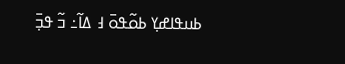ߕߎߟߊߝߌ߲ ߕߋ߬ߟߋ߫ ߃ ߡߊ߬߸ ߏ߬ ߟߏ߲߫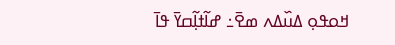ߞߋߟߋ߲ ߡߎ߰ߡߍ ߘߐ߫߸ ߝߊ߬ߙߊ߲߬ߛߌ߫ ߟߊ߫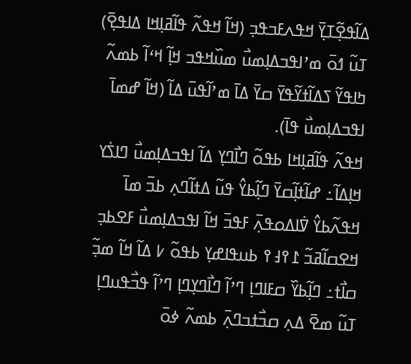ߡߊ߬ߟߐ߲߬ߠߌ߲߫ ߞߟߍߓߏߟߏ߲ (ߞߊ߬ ߞߟߍ߬ ߟߊ߬ߥߊ߲ߞߊ ߡߊߟߐ߲߫) ߠߎ߬ ߗߋ߫ ߘߴߊߟߏߡߊ߲ߘߎ߯ ߘߎ߰ߞߟߏ ߞߊ߲߬ ߞߵߊ߬ ߕߘߍ߬ ߤߊߟߌ߬ ߖߡߊ߬ߙߌ߬ߟߌ߫ ߛߌ߫ ߡߊ߫ ߘߴߊ߬ߟߎ߫ ߡߊ߬ (ߞߊ߬ ߝߘߊ߫ ߊߟߏߡߊ߲ߘߎ߯ ߟߊ߫).
ߞߟߍ߬ ߟߊ߬ߥߊ߲ߞߊ ߕߟߋ߬ ߣߊ߯ߣߌ߲ ߡߊ߬ ߊߟߏߡߊ߲ߘߎ߯ ߣߊߖ߭ߌ ߞߊ߲ߡߊ߬߸ ߝߊ߬ߙߊ߲߬ߛߌ߫ ߣߊ߲߬ߕߌ߮ ߟߎ߬ ߡߙߊ߬ߣߍ߲ ߕߏ߫ ߘߊ߫ ߞߟߍ߬ߕߌ߮ ߜ߭ߊߡߋߟߍ߲߫ ߓߟߏ߫ ߞߊ߬ ߊߟߏߡߊ߲ߘߎ߯ ߓߐߕߏ߲ ߞߐߛߊ߬ߥߏ߬ ߁߉߃߉ ߕߎߟߊߝߌ߲ ߕߟߋ߬ ߇ ߡߊ߬ ߞߊ߬ ߘߏ߲߬ ߛߊ߯ߙ߸ ߣߊ߲߬ߕߌ߰ ߛߓߊߣߊ߲ ߣߴߊ߬ ߣߊ߯ߣߌ߲ߣߊ߲ ߣߴߊ߬ ߟߏ߯ߟߎߣߊ߲ ߠߎ߬ ߘߐ߫ ߡߍ߲ ߛߏ߯ߙߏߣߍ߲߫ ߕߘߍ߬ ߦߋ߫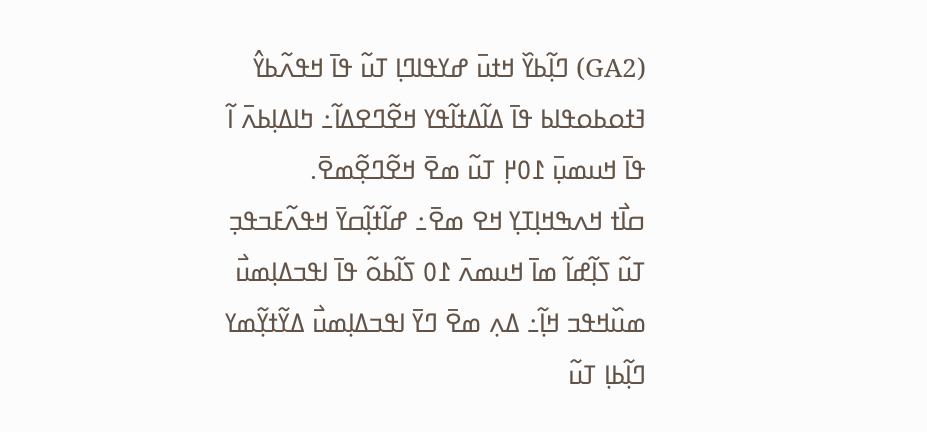(GA2) ߣߊ߲߬ߕߌ߰ ߞߙߎ߫ ߝߌߟߊߣߊ߲ ߠߎ߬ ߟߊ߫ ߞߟߍ߬ߕߌ߮ ߔߙߋߕߋߟߊߕ ߟߊ߫ ߡߊ߬ߡߙߊ߬ߟߌ ߞߐ߬ߣߐߡߊ߬߸ ߤߊߡߊ߲ߕߍ߫ ߊ߬ ߟߊ߫ ߞߎߘߎ߲߫ ߁߀߂߲ ߠߎ߬ ߘߐ߫ ߞߐ߬ߣߐ߲߬ߘߐ߫.
ߛߊ߯ߙ ߞߍߒߞߊ߲ߠߌ߲ ߞߐ ߘߐ߫߸ ߝߊ߬ߙߊ߲߬ߛߌ߫ ߞߟߍ߬ߓߏߟߏ߲ ߠߎ߬ ߖߊ߲߬ߝߊ߬ ߘߊ߫ ߞߎߘߍ߫ ߁߀ ߖߊ߬ߕߋ߬ ߟߊ߫ ߊߟߏߡߊ߲ߘߎ߯ ߘߎ߰ߞߟߏ ߞߊ߲߬߸ ߡߍ߲ ߘߐ߫ ߣߌ߫ ߊߟߏߡߊ߲ߘߎ߯ ߡߌ߬ߙߌ߲߬ߘߌ ߣߊ߲߬ߕߊ߲ ߠߎ߬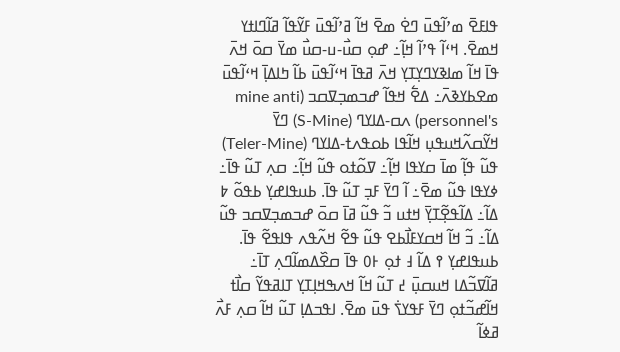ߟߊߓߐ߫ ߘߴߊ߬ߟߎ߫ ߣߐ߭ ߘߐ߫ ߞߊ߬ ߥߴߊ߬ߟߎ߫ ߓߌ߬ߟߊ߬ ߥߊ߬ߣߊߙߌ ߞߘߐ߫. ߞߵߊ߬ ߟߴߊ߬ ߞߊ߲߬߸ ߝߋ߲ ߛߎ߯-ߎ-ߛߎ߯ ߘߌ߫ ߛߋ߫ ߞߍ߫ ߟߊ߫ ߞߊ߬ ߘߊߢߌߣߌ߲ߠߌ߲ ߞߍ߫ ߥߟߊ߫ ߞߵߊ߬ߟߎ߫ ߕߊ߬ ߤߊߡߊ߲߫ ߞߵߊ߬ߟߎ߫ ߘߐߕߌߢߍ߫߸ ߡߐ߱ ߞߟߊ߬ ߝߏߘߏ߲ߜߛߏ (mine anti personnel's) ߍߛ-ߡߊߌߣ (S-Mine) ߣߌ߫ ߞߌ߬ߛߍ߬ߞߎߟߎ߲ ߞߊ߬ߟߊ ߕߋߟߍߙ-ߡߊߌߣ (Teler-Mine) ߟߎ߬ ߟߊ߲߬ ߘߊ߫ ߛߌߟߊ ߞߊ߲߬߸ ߜߋ߬ߙߋ ߟߎ߬ ߞߊ߲߬߸ ߛߍ߲ ߠߎ߬ ߟߊ߫߸ ߦߌߟߊ ߟߎ߬ ߘߐ߫߸ ߊ߬ ߣߌ߫ ߓߏ߲ ߠߎ߬ ߟߊ߫. ߕߎߟߊߝߌ߲ ߕߟߋ߬ ߈ ߡߊ߬߸ ߡߊ߬ߟߐ߲߬ߠߌ߲߫ ߞߙߎ ߏ߬ ߟߎ߬ ߥߊ߫ ߛߋ߫ ߝߏߘߏ߲ߜߛߏ ߟߎ߬ ߡߊ߬߸ ߏ߬ ߞߊ߬ ߞߛߌߓߊ߯ߕߐ ߟߎ߬ ߟߐ߬ ߞߍ߬ߟߍ ߟߊߟߐ߬ ߟߊ߫. ߕߎߟߊߝߌ߲ ߉ ߡߊ߬ ߃ ߙߋ߲ ߅߀ ߟߊ߫ ߛߐ߰ߡߘߊ߬ߣߍ߲ ߠߊ߫߸ ߥߊ߬ߜߏ߬ߡߊ ߞߎߛߎ߲߫ ߄ ߠߎ߬ ߞߊ߬ ߞߍߒߞߊ߲ߠߌ߲ ߠߊߥߟߌ߬ ߛߊ߯ߙ ߞߊ߬ߝߏ߬ߙߋ߲ ߣߌ߫ ߓߟߌߖ߭ ߟߎ߫ ߘߐ߫. ߊߟߏߡߊ߲ ߠߎ߬ ߞߊ߬ ߛߍ߲ ߓߍ߯ ߥߦߊ߬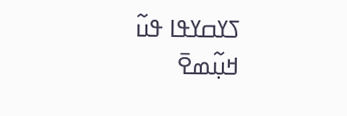ߖߌߛߌߟߊ ߟߎ߬ ߞߎ߲߬ߘߐ߫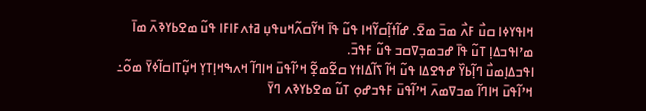ߞߊߟߌߦߊ ߛߎ߯ ߓߍ߯ ߘߏ߫ ߘߐ߫. ߝߊ߬ߙߊ߲߬ߛߌ߬ߞߊ ߟߎ߬ ߟߊ߫ ߞߌ߬ߛߍ߬ߞߎߟߎ߲ ߥߙߍߓߊߓߊ ߟߎ߬ ߘߐߕߌߢߍ߫ ߘߊ߫ ߘߴߊߟߏߡߊ߲ ߠߎ߬ ߟߊ߫ ߝߏߘߏ߲ߜߛߏ ߟߎ߬ ߓߟߏ߫.
ߊߟߏߡߊ߲ߘߎ߯ ߣߊ߲߬ߕߌ߰ ߝߟߐߡߊ ߟߎ߬ ߞߊ߬ ߖߊ߬ߡߊߙߌ ߛߐ߬ߘߐ߲߬ ߞߴߊ߬ߟߎ߫ ߞߊߣߊ߬ ߞߍߒߞߊ߲ߠߌ߲ ߞߎ߲߬ߠߊߛߊ߬ߦߌ߫ ߘߋ߬߸ ߞߴߊ߬ߟߎ߫ ߞߊߣߊ߬ ߘߏߜߘߍ߫ ߞߴߊ߬ߟߎ߫ ߓߟߏߝߋ߲ ߠߎ߬ ߘߐߕߌߢߍ ߣߌ߫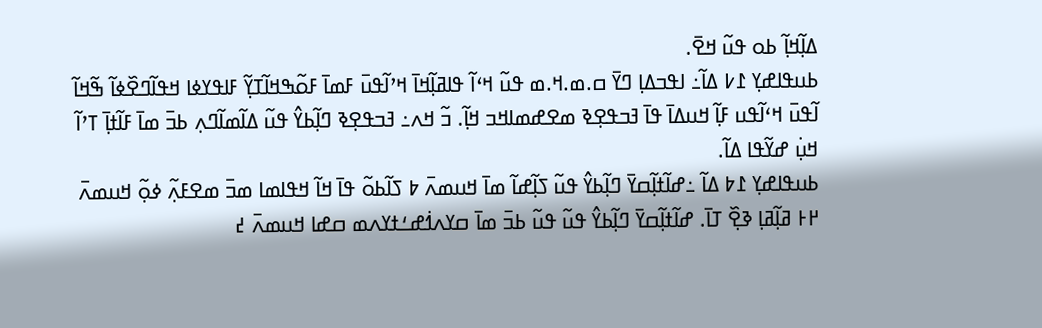ߡߊ߲߬ߞߊ߲߬ ߕߋ ߟߎ߬ ߞߐ߫.
ߕߎߟߊߝߌ߲ ߁߇ ߡߊ߬߸ ߊߟߏߡߊ߲ ߣߌ߫ ߛ.ߘ.ߞ.ߘ ߟߎ߬ ߞߵߊ߬ ߟߊߥߊ߲߬ߞߊ߫ ߞߴߊ߬ߟߎ߫ ߓߘߊ߫ ߓߋ߬ߒߞߊ߬ߠߌ߲߬ ߓߊߟߌߦߊ ߞߟߊ߬ߣߐ߰ߦߊ߬ ߒ߬ߞߊ߬ ߊ߬ߟߎ߫ ߞߵߊ߬ߟߎ ߓߊ߲߬ ߞߎߡߊ߫ ߟߊ߫ ߔߏߟߐ߲ߢ ߘߐߝߘߊߞߏ ߞߊ߲߬. ߏ߬ ߞߍ߸ ߔߏߟߐ߲ߢ ߣߊ߲߬ߕߌ߮ ߟߎ߬ ߡߊ߬ߘߊ߬ߣߍ߲ ߕߏ߫ ߘߊ߫ ߓߊ߬ߙߊ߲߫ ߠߴߊ߬ ߞߎ߲߭ ߝߌ߬ߟߊ ߡߊ߬.
ߕߎߟߊߝߌ߲ ߁߈ ߡߊ߬ ߸ߝߊ߬ߙߊ߲߬ߛߌ߫ ߣߊ߲߬ߕߌ߮ ߟߎ߬ ߖߊ߲߬ߝߊ߬ ߘߊ߫ ߞߎߘߍ߫ ߈ ߖߊ߬ߕߋ߬ ߟߊ߫ ߞߊ߬ ߞߟߊߘߊ ߘߏ߫ ߘߐߓߍ߲߬ ߦߋ߲߬ ߞߎߘߍ߫ ߂߅ ߥߊ߲߬ߥߊ߲ ߢߐ߲߰ ߠߊ߫. ߝߊ߬ߙߊ߲߬ߛߌ߫ ߣߊ߲߬ߕߌ߮ ߟߎ߬ ߟߎ߬ ߕߏ߫ ߘߊ߫ ߛߌߍߗ߭ߝߑߙߌߍߘ ߛߝߊ ߞߎߘߍ߫ ߄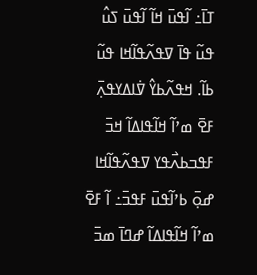ߠߊ߫߸ ߊ߬ߟߎ߫ ߞߊ߬ ߊ߬ߟߎ߫ ߖߎ߮ ߟߎ߬ ߟߊ߫ ߜߟߍ߬ߟߊ߬ߞߊ ߟߎ߬ ߕߊ߬. ߞߟߍ߬ߕߌ߮ ߜ߭ߊߡߌߟߍ߲߫ ߓߐ߫ ߘߴߊ߬ ߞߊ߬ߟߊߡߊ߬ ߞߏ߫ ߓߟߏߕߍ߯ߟߌ ߜߟߍ߬ߟߊ߬ߞߊ ߝߋ߲߫ ߕߴߊ߬ߟߎ߫ ߓߟߏ߫߸ ߊ߬ ߓߐ߫ ߘߴߊ߬ ߞߊ߬ߟߊߡߊ߬ ߝߣߊ߫ ߘߏ߫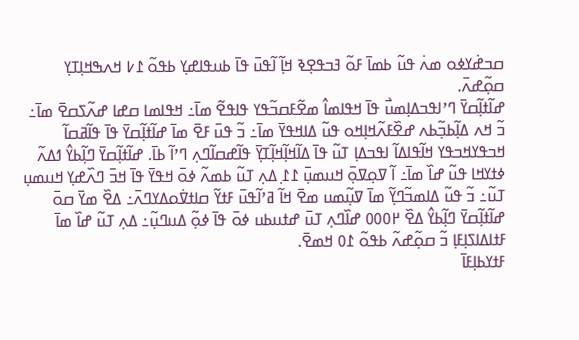ߛߏߝ߭ߌߦߋ ߘߍ߭ ߟߎ߬ ߕߘߊ߫ ߓߋ߬ ߔߏߟߐ߲ߢ ߞߊ߲߬ ߊ߬ߟߎ߫ ߟߊ߫ ߕߎߟߊߝߌ߲ ߕߟߋ߬ ߁߇ ߞߍߒߞߊ߲ߠߌ߲ ߛߋ߲߬ߝߍ߫.
ߝߊ߬ߙߊ߲߬ߛߌ߫ ߣߴߊߟߏߡߊ߲ߘߎ߯ ߟߊ߫ ߞߟߊߘߊ߮ ߘߐ߬ߓߛߏ߬ߟߌ ߟߊߟߐ߬ ߘߊ߫߸ ߞߟߊߘߊ ߛߝߊ ߝߍ߬ߖߛߐ߫ ߘߊ߫߸ ߏ߬ ߞߍ ߡߊ߲߬ߕߏ߲߬ߕߍ ߝߐ߰ߓߍ߬ߞߊ߲ߞߋ ߟߎ߬ ߡߊߞߟߌ߫ ߘߊ߫߸ ߏ߬ ߟߎ߫ ߓߐ߫ ߘߊ߫ ߝߊ߬ߙߊ߲߬ߛߌ߫ ߟߊ߫ ߟߊ߬ߥߛߊ߬ ߞߏߟߌߞߏߟߌ ߞߊ߬ߟߊߡߊ߬ ߊߟߏߡߊ߲ ߠߎ߬ ߟߊ߫ ߡߊ߬ߞߊ߲߬ߞߊ߲߬ߠߌ߲߫ ߟߊ߬ߝߛߊ߬ߣߍ߲ ߣߴߊ߬ ߕߊ߫. ߝߊ߬ߙߊ߲߬ߛߌ߫ ߣߊ߲߬ߕߌ߮ ߗߡߍ߬ ߦߙߌߞߊ ߟߎ߬ ߝߊ߰ ߘߊ߫߸ ߊ߬ ߜߋ߲ߜߋ߲߫ ߞߎߘߎ߲߫ ߁߁߲ ߡߍ߲ ߠߎ߬ ߕߘߍ߬ ߦߋ߫ ߞߟߌ߫ ߟߊ߫ ߞߏ߫ ߣߍ߰ߝߌ߲ ߞߎߘߎ߲ ߠߎ߬߸ ߏ߬ ߟߎ߬ ߡߊߘߏ߬ߣߌ߲߬ ߘߊ߫ ߜߎ߲߬ߘߎ ߘߐ߫ ߞߊ߬ ߥߴߊ߬ߟߎ߫ ߓߙߌ߬ ߛߊߙߜ߭ߋߡߌߣߍ߫߸ ߡߐ߰ ߘߌ߫ ߛߋ߫ ߝߊ߬ߙߊ߲߬ߛߌ߫ ߣߊ߲߬ߕߌ߮ ߡߐ߰ ߂߀߀߀ ߝߊ߰ߣߍ߲ ߠߎ߫ ߝߙߎߕߎ ߦߋ߫ ߟߊ߫ ߦߋ߲߬ ߡߎߣߎ߲߬߸ ߡߍ߲ ߠߎ߬ ߝߊ߰ ߘߊ߫ ߓߙߊߡߊߖߊ߲ߓߊ߲ ߏ߬ ߛߋ߲߬ߝߍ߬ ߕߟߋ߬ ߁߀ ߞߘߐ߫.
ߓߙߌߕߊ߲ߓߊ߫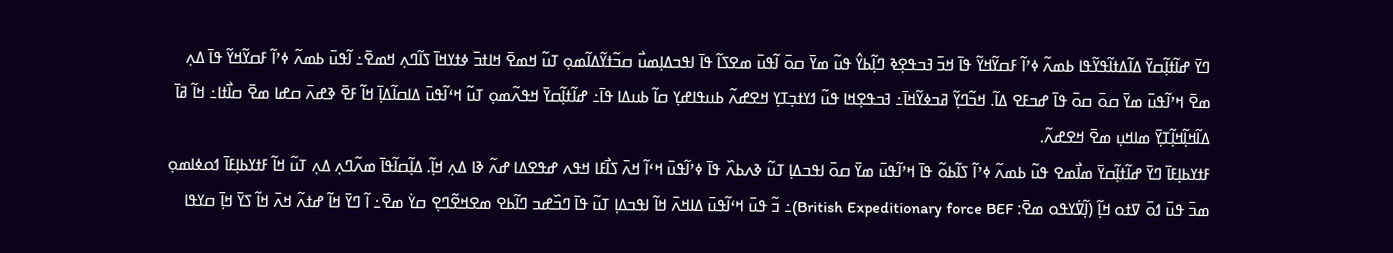ߣߌ߫ ߝߊ߬ߙߊ߲߬ߛߌ߫ ߡߊ߬ߡߙߊ߬ߟߌ߬ߟߊ ߕߘߍ߬ ߦߴߊ߬ ߓߛߌ߬ߞߌ߬ ߟߊ߫ ߞߏ߫ ߔߏߟߐ߲ߢ ߣߊ߲߬ߕߌ߮ ߟߎ߬ ߘߌ߫ ߛߋ߫ ߊ߬ߟߎ߫ ߘߐߖߊ߬ ߟߊ߫ ߊߟߏߡߊ߲ߘߎ߯ ߛߏ߬ߙߌ߬ߡߊ߬ߘߋ߲ ߠߎ߬ ߞߘߐ߫ ߞߊߙߏ߫ ߦߙߌߞߊ߫ ߖߊ߬ߣߍ߲ ߞߘߐ߫߸ ߊ߬ߟߎ߫ ߕߘߍ߬ ߦߴߊ߬ ߓߛߌ߬ߞߌ߬ ߟߊ߫ ߡߍ߲ ߘߐ߫ ߞߴߊ߬ߟߎ߫ ߘߌ߫ ߛߋ߫ ߛߋ߫ ߟߊ߫ ߝߏߓߐ ߡߊ߬. ߞߏ߬ߣߌ߲߬ ߥߏߦߌ߬ߞߊ߫߸ ߔߏߟߐ߲ߞߊ ߟߎ߬ ߗߌߙߏ߲ߠߌ߲ ߞߐߝߍ߬ ߕߎߟߊߝߌ߲ ߛߊ߬ ߕߎߡߊ ߟߊ߫߸ ߝߊ߬ߙߊ߲߬ߛߌ߫ ߞߟߍ߬ߘߋ߲ ߠߎ߬ ߞߵߊ߬ߟߎ߫ ߡߊߛߊ߬ߡߊ߲߫ ߞߊ߬ ߓߐ߫ ߢߝߍ߫ ߛߝߊ ߘߐ߫ ߛߊ߯ߙߊ߸ ߞߊ߬ ߥߊ߫ ߡߊ߬ߞߊ߲߬ߞߊ߲߬ߠߌ߲߫ ߘߊߞߎ߲ ߘߐ߫ ߞߐߝߍ߬.
ߓߙߌߕߊ߲ߓߊ߫ ߣߌ߫ ߝߊ߬ߙߊ߲߬ߛߌ߫ ߘߊ߯ߘߐ ߟߎ߬ ߕߘߍ߬ ߦߴߊ߬ ߖߊ߬ߕߋ߬ ߟߊ߫ ߞߴߊ߬ߟߎ߫ ߘߌ߫ ߛߋ߫ ߊߟߏߡߊ߲ ߠߎ߬ ߢߍߕߍ߰ ߟߊ߫ ߦߴߊ߬ߟߎ߫ ߞߵߊ߬ ߞߍ߫ ߖߊ߯ߓߊ ߞߟߍ ߝߟߐߡߊ ߝߍ߬ ߢߊ ߡߍ߲ ߞߊ߲߬. ߡߊ߲߬ߛߊ߬ߟߊ߫ ߘߍ߬ߣߍ߲ ߡߍ߲ ߠߎ߬ ߞߊ߬ ߓߙߌߕߊ߲ߓߊ߫ ߗߋߦߊߘߋ߲ ߘߏ߫ ߟߎ߫ ߗߋ߫ ߜߙߋ ߞߊ߲߬ (ߊ߲߬ߜ߭ߌߟߋ ߘߐ߫: British Expeditionary force BEF)߸ ߏ߬ ߟߎ߫ ߞߵߊ߬ߟߎ߫ ߡߊߞߍ߫ ߞߊ߬ ߊߟߏߡߊ߲ ߠߎ߬ ߟߊ߫ ߣߏ߰ߝߏ ߣߊ߬ߕߐ ߘߐߞߐ߬ߣߐ߲ ߛߌ߭ ߘߐ߫߸ ߊ߬ ߣߌ߫ ߞߊ߬ ߝߙߍ߬ ߞߍ߫ ߞߊ߬ ߖߌ߫ ߞߊ߲߫ ߛߌߟߊ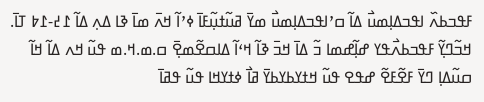ߓߟߏߕߍ߰ ߊߟߏߡߊ߲ߘߎ߯ ߡߊ߬ ߛߴߊߟߏߡߊ߲ߘߎ߯ ߘߌ߫ ߥߎ߬ߙߎ߲߬ߓߊ߫ ߦߴߊ߬ ߞߍ߫ ߘߊ߫ ߢߊ ߡߍ߲ ߡߊ߬ ߁߄-߁߈ ߠߊ߫. ߞߏ߬ߣߌ߲߬ ߓߟߏߕߍ߯ߟߌ ߝߊ߲߬ߝߘߊ ߏ߬ ߡߊ߫ ߞߏ߫ ߢߊ߬ ߞߵߊ߬ ߡߊߛߐ߬ߘߐ߲߫ ߛ.ߘ.ߞ.ߘ ߟߎ߬ ߞߍ ߡߊ߬ ߞߊ߬ ߛߎ߬ߡߊ߲ ߣߌ߫ ߓߐ߬ߓߐ߬ ߝߟߐ ߟߎ߬ ߞߙߌߕߌߕߌ߫ ߥߊ߯ ߦߙߌߞߊ ߟߎ߬ ߟߥߊ߫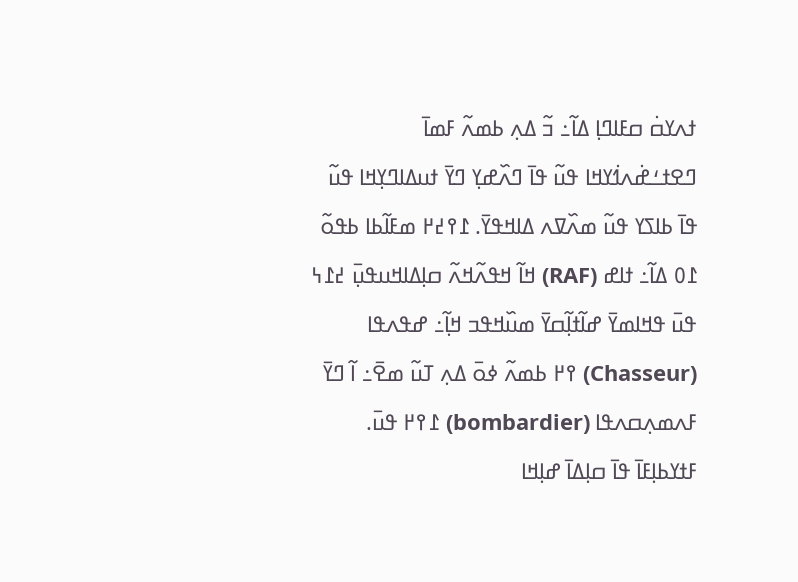ߙߍߌߛ߭ ߛߓߊߣߊ߲ ߡߊ߬߸ ߏ߬ ߡߍ߲ ߕߘߍ߬ ߓߘߊ߫ ߣߐߙߑߝ߭ߍߗ߭ߌߞߊ ߟߎ߬ ߟߊ߫ ߣߍ߰ߝߌ߲ ߣߌ߫ ߙߎߡߊߣߌ߲ߞߊ ߟߎ߬ ߟߊ߫ ߕߊߖߌ ߟߎ߬ ߘߍ߰ߜߍ ߡߊߞߟߌ߫. ߁߉߄߂ ߘߓߊ߬ߕߊ ߕߟߋ߬ ߁߀ ߡߊ߬߸ ߙߊߝ (RAF) ߞߊ߬ ߞߟߍ߬ߞߍ߬ ߛߊ߲ߡߊߞߎߟߎ߲߫ ߄߁߆ ߟߎ߫ ߟߞߊߘߌ߫ ߝߊ߬ߙߊ߲߬ߛߌ߫ ߘߎ߰ߞߟߏ ߞߊ߲߬߸ ߝߟߍߟߊ (Chasseur) ߉߂ ߕߘߍ߬ ߦߋ߫ ߡߍ߲ ߠߎ߬ ߘߐ߫߸ ߊ߬ ߣߌ߫ ߓߍߘߍ߲ߛߍߟߊ (bombardier) ߁߉߂ ߟߎ߫. ߓߙߌߕߊ߲ߓߊ߫ ߟߊ߫ ߛߊ߲ߡߊ߫ ߝߊ߲ߞߊ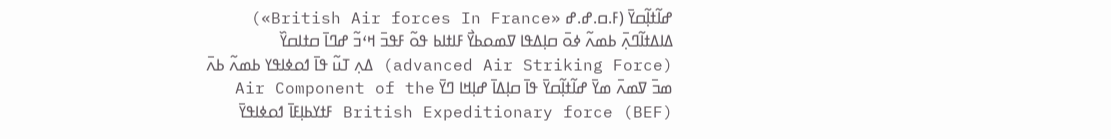ߝߊ߬ߙߊ߲߬ߛߌ߫ (ߓ.ߛ.ߝ.ߝ «British Air forces In France») ߡߊߡߙߊ߬ߣߍ߲߫ ߕߘߍ߬ ߦߋ߫ ߛߊ߲ߡߟߊ ߜߘߋߕߌ߯ ߓߊߙߊߕ ߟߋ߬ ߓߟߏ߫ ߞߵߏ߬ ߝߣߊ߫ ߛߙߊߛߌ߰ (advanced Air Striking Force) ߡߍ߲ ߠߎ߬ ߟߊ߫ ߗߋߦߊߟߌ ߕߘߍ߬ ߕߍ߫ ߘߏ߫ ߜߘߍ߫ ߘߌ߫ ߝߊ߬ߙߊ߲߬ߛߌ߫ ߟߊ߫ ߛߊ߲ߡߊ߫ ߝߊ߲ߞߊ ߣߌ߫ Air Component of the British Expeditionary force (BEF) ߓߙߌߕߊ߲ߓߊ߫ ߗߋߦߊߟߌ߫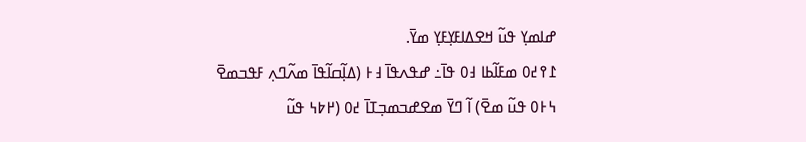ߝߊߘߌ߲ ߟߎ߬ ߞߐߡߊߓߌ߲ߓߌ߲ ߘߌ߫.
߁߉߄߀ ߘߓߊ߬ߕߊ ߃߀ ߟߊ߫߸ ߝߟߍߟߊ߫ ߃߅ (ߡߊ߲߬ߛߊ߬ߟߊ߫ ߘߍ߬ߣߍ߲ ߓߟߏߘߐ߫ ߆߅߀ ߟߎ߬ ߘߐ߫) ߊ߬ ߣߌ߫ ߘߐߝߏߘߏ߲ߠߊ߫ ߄߀ (߂߈߆ ߟߎ߬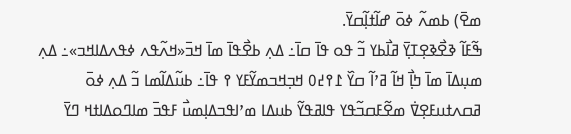ߘߐ߫) ߕߘߍ߬ ߦߋ߫ ߝߊ߬ߙߊ߲߬ߛߌ߫.
ߒ߬ߓߊ߬ ߢߐ߯ߢߐ߲ߠߌ߲߫ ߥߊ߯ߕߌ ߏ߬ ߟߋ ߟߊ߫ ߛߊ߫߸ ߡߍ߲ ߕߐ߯ߟߊ߫ ߘߊ߫ ߞߏ߫«ߞߍ߬ߟߍ ߦߟߍߡߊߞߏ»߸ ߡߍ߲ ߘߎ߲ߡߊ߫ ߘߊ߫ ߤߊ߲߯ ߞߊ߬ ߥߴߊ߬ ߛߌ߰ ߁߉߄߀ ߞߏ߲ߞߏߘߌ߬ߓߌ ߉ ߟߊ߫߸ ߕߎ߬ߡߊ߬ߘߊ ߏ߬ ߡߍ߲ ߦߋ߫ ߥߛߍߙߎߓߐ߲ߜ߭ ߘߐ߬ߓߛߏ߬ߟߌ ߟߊߥߟߌ߬ ߕߎߡߊ ߘߴߊߟߏߡߊ߲ߘߎ߯ ߓߟߏ߫ ߘߊߣߋߡߊߙߞ ߣߌ߫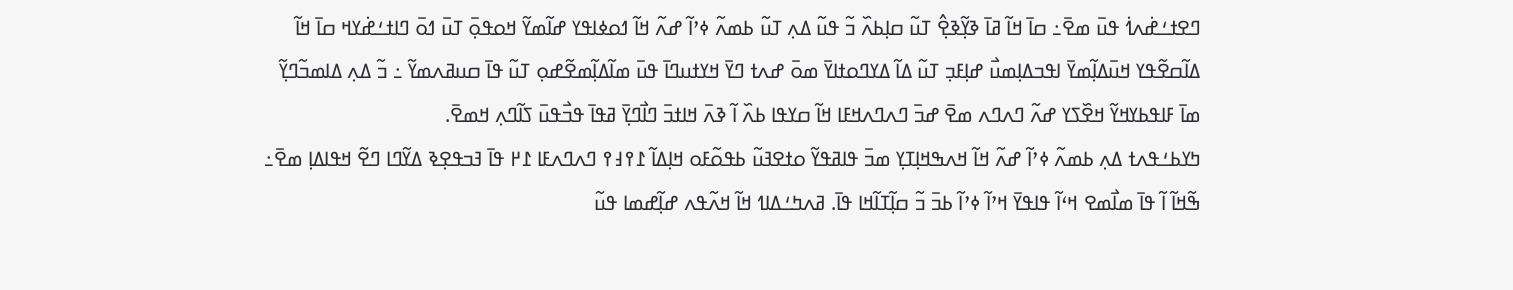ߣߐߙߑߝ߭ߍߗ߭ ߟߎ߫ ߘߐ߫߸ ߛߊ߫ ߞߊ߬ ߥߊ߫ ߢߌ߲߬ߢߐ߲߮ ߠߎ߬ ߛߊ߲ߕߍ߰ ߏ߬ ߟߎ߬ ߡߍ߲ ߠߎ߬ ߕߘߍ߬ ߦߴߊ߬ ߝߍ߬ ߞߊ߬ ߗߋߦߊߟߌ ߝߊ߬ߘߌ߬ ߞߋߟߋ߲߫ ߠߎ߫ ߗߋ߫ ߣߊߙߑߝ߭ߌߞ ߛߊ߫ ߞߊ߬ ߡߊ߬ߛߐ߬ߟߌ ߞߎ߫ߡߊ߲߬ߘߌ߫ ߊߟߏߡߊ߲ߘߎ߯ ߝߊ߲ߓߏ߲ ߠߎ߬ ߡߊ߬ ߡߌߣߋߙߊߌ߫ ߘߋ߫ ߝߍߙ ߣߌ߫ ߞߌߙߎߣߊ߫ ߟߎ߫ ߘߊ߬ߡߊ߲߬ߘߐ߬ߝߋ߲ ߠߎ߬ ߟߊ߫ ߛߎߥߍߘߌ߬ ߸ ߏ߬ ߡߍ߲ ߡߊߘߏ߬ߣߌ߲߬ ߘߊ߫ ߓߊߟߕߌߞߌ߬ ߞߐ߰ߖߌ ߝߍ߬ ߣߍߣߍ ߘߐ߫ ߝߏ߫ ߣߍߣߍߞߓߊ ߞߊ߬ ߛߌߟߊ ߕߍ߰ ߊ߬ ߢߍ߫ ߞߊߙߏ߫ ߣߊ߯ߣߌ߲߫ ߥߟߊ߫ ߟߏ߯ߟߎ߫ ߖߊ߬ߣߍ߲ ߞߘߐ߫.
ߤߌߕߑߟߍߙ ߡߍ߲ ߕߘߍ߬ ߦߴߊ߬ ߝߍ߬ ߞߊ߬ ߞߍߒߞߊ߲ߠߌ߲ ߘߏ߫ ߟߊߥߟߌ߬ ߋߙߐߔߎ߬ ߕߟߋ߬ߓߋ ߞߊ߲ߡߊ߬ ߁߉߃߉ ߣߍߣߍߓߊ ߁߂ ߟߊ߫ ߔߏߟߐ߲ߢ ߡߌ߬ߣߊ ߣߐ߬ ߞߟߊߡߊ߲ ߘߐ߫߸ ߒ߬ߞߊ߬ ߊ߬ ߟߊ߫ ߘߊ߯ߘߐ ߞߵߊ߬ ߟߊߟߌ߫ ߞߴߊ߬ ߦߴߊ߬ ߕߏ߫ ߏ߬ ߛߊ߲߬ߠߊ߬ߞߊ ߟߊ߫. ߥߍߤߑߡߊߗ ߞߊ߬ ߞߍ߬ߟߍ ߝߊ߲߬ߝߘߊ ߟߎ߬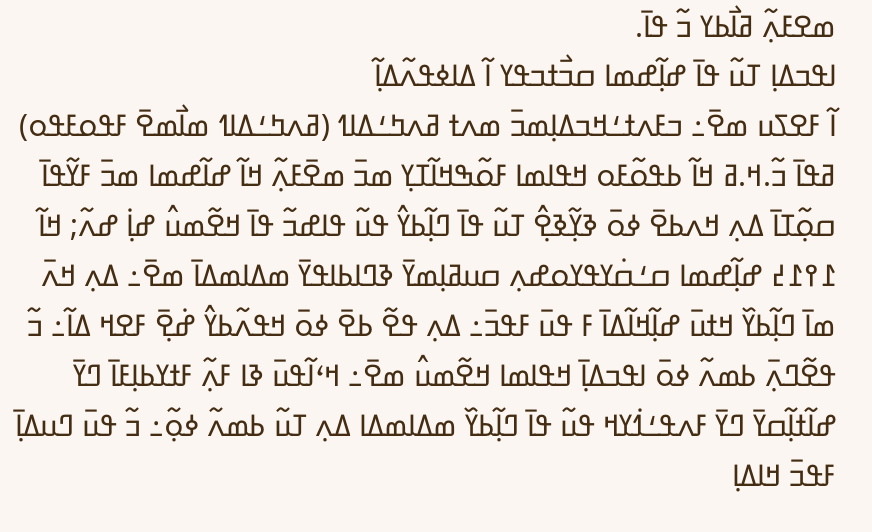ߘߐߓߍ߲߬ ߥߊ߯ߕߌ ߏ߬ ߟߊ߫.
ߊߟߏߡߊ߲ ߠߎ߬ ߟߊ߫ ߝߊ߲߬ߝߘߊ ߛߏ߯ߙߏߟߌ ߊ߬ ߡߊߦߟߍ߬ߡߊ߲߬
ߊ߬ ߓߐߖߎ ߘߐ߫߸ ߏߓߍߙߑߞߏߡߊ߲ߘߏ߫ ߘߍߙ ߥߍߤߑߡߊߗ (ߥߍߤߑߡߊߗ ߘߊ߯ߘߐ߫ ߓߟߋߓߟߋ) ߥߟߊ߫ ߏ߬.ߞ.ߥ ߞߊ߬ ߕߟߋ߬ߓߋ ߞߟߊߘߊ ߓߋ߬ߒߞߊ߬ߠߌ߲ ߘߏ߫ ߘߐ߫ߓߍ߲߬ ߞߊ߬ ߝߊ߬ߝߘߊ ߘߏ߫ ߓߌ߬ߟߊ߫ ߛߋ߲߬ߠߊ߫ ߡߍ߲ ߞߍߕߐ߫ ߦߋ߫ ߢߌ߲߬ߢߐ߲߮ ߠߎ߬ ߟߊ߫ ߣߊ߲߬ߕߌ߮ ߟߎ߬ ߟߊߝߏ߬ ߟߊ߫ ߞߐ߬ߘߎ߮ ߝߊ߲߭ ߝߍ߬; ߞߊ߬ ߁߉߁߄ ߝߊ߲߬ߝߘߊ ߛߑߛ߭ߌߟߌߋߝߍ߲ ߛߎߥߊ߲ߘߌ߫ ߢߣߊߕߊߟߌ߫ ߘߡߊߘߡߊ߫ ߘߐ߫߸ ߡߍ߲ ߞߍ߫ ߘߊ߫ ߣߊ߲߬ߕߌ߰ ߞߙߎ߫ ߝߊ߲߬ߞߊ߬ߡߊ߫ ߓ ߟߎ߫ ߓߟߏ߫߸ ߡߍ߲ ߟߐ߬ ߕߐ߫ ߦߋ߫ ߞߟߍ߬ߕߌ߮ ߝ߭ߐ߲߫ ߓߐߞ ߡߊ߬߸ ߏ߬ ߟߐ߬ߣߍ߲߫ ߕߘߍ߬ ߦߋ߫ ߊߟߏߡߊ߲߫ ߞߟߊߘߊ ߞߐ߬ߘߎ߮ ߘߐ߫߸ ߞߵߊ߬ߟߎ߫ ߢߊ ߓߍ߲߬ ߓߙߌߕߊ߲ߓߊ߫ ߣߌ߫ ߝߊ߬ߙߊ߲߬ߛߌ߫ ߣߌ߫ ߓߍߟߑߗ߭ߌߞ ߟߎ߬ ߟߊ߫ ߣߊ߲߬ߕߌ߰ ߘߡߊߘߡߊ ߡߍ߲ ߠߎ߬ ߕߘߍ߬ ߦߋ߲߬߸ ߏ߬ ߟߎ߫ ߣߎߡߊ߲߫ ߓߟߏ߫ ߞߊߡߊ߲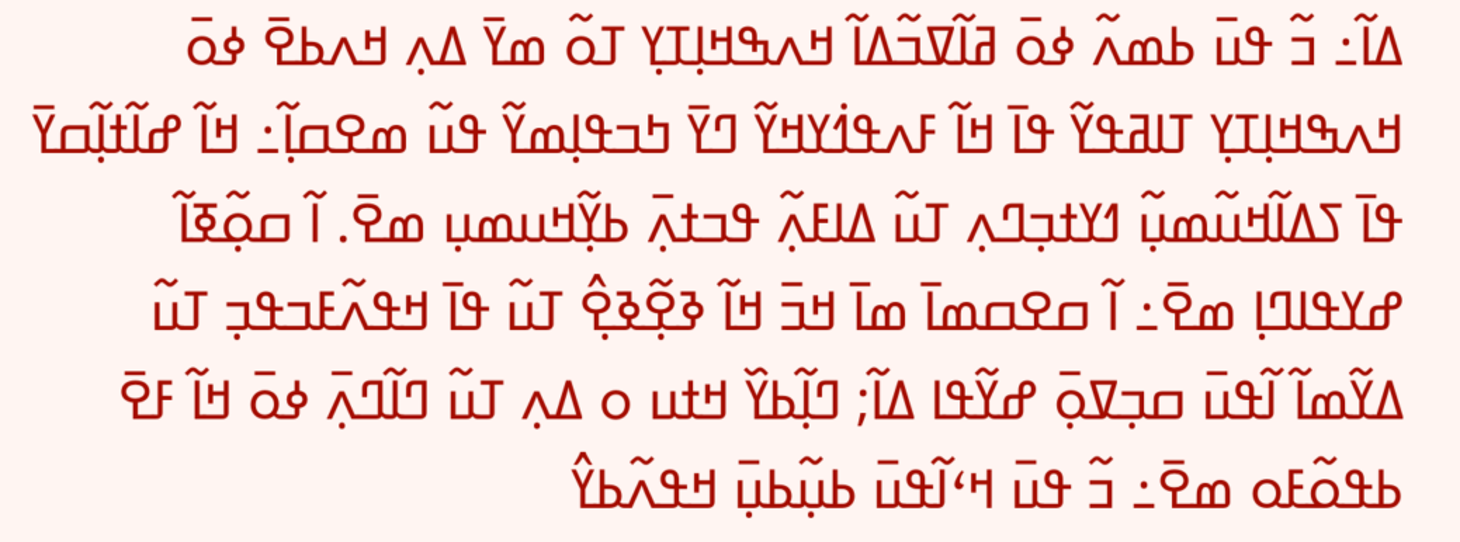ߡߊ߬߸ ߏ߬ ߟߎ߫ ߕߘߍ߬ ߦߋ߫ ߥߊ߬ߜߏ߬ߡߊ߬ ߞߍߒߞߊ߲ߠߌ߲ ߠߋ߬ ߘߌ߫ ߡߍ߲ ߞߍߕߐ߫ ߦߋ߫ ߞߍߒߞߊ߲ߠߌ߲ ߠߊߥߟߌ߬ ߟߊ߫ ߞߊ߬ ߓߍߟߗ߭ߌߞߌ߬ ߣߌ߫ ߤߏߟߊ߲ߘߌ߬ ߟߎ߬ ߘߐߛߊ߲߬߸ ߞߊ߬ ߝߊ߬ߙߊ߲߬ߛߌ߫ ߟߊ߫ ߖߡߊ߬ߞߎ߬ߘߎ߲߬ ߗߌߙߏ߲ߣߍ߲ ߠߎ߬ ߡߊߓߍ߲߬ ߟߏߙߍ߲߫ ߕߌ߲߬ߞߎߘߎ߲ ߘߐ߫. ߊ߬ ߛߋ߲߬ߧߊ߬ ߝߌߟߊߣߊ߲ ߘߐ߫߸ ߊ߬ ߛߐߛߘߊ߫ ߘߊ߫ ߞߏ߫ ߞߊ߬ ߢߐ߲߬ߢߐ߲߮ ߠߎ߬ ߟߊ߫ ߞߟߍ߬ߓߏߟߏ߲ ߠߎ߬ ߡߌ߬ߘߊ߬ ߊ߬ߟߎ߫ ߛߏ߲ߜߋ߲߫ ߝߌ߬ߟߊ ߡߊ߬; ߣߊ߲߬ߕߌ߰ ߞߙߎ ߋ ߡߍ߲ ߠߎ߬ ߣߊ߬ߣߍ߲߫ ߦߋ߫ ߞߊ߬ ߓߐ߫ ߕߟߋ߬ߓߋ ߘߐ߫߸ ߏ߬ ߟߎ߫ ߞߵߊ߬ߟߎ߫ ߕߎ߲߬ߕߎ߲߫ ߞߟߍ߬ߕߌ߮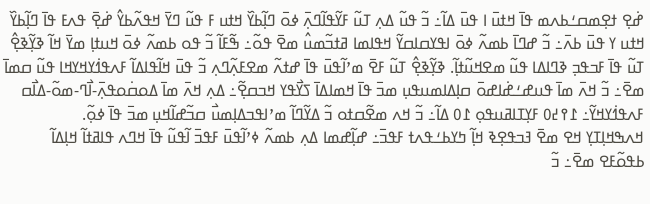ߝ߭ߐ߲ ߙߐ߲ߘߛߑߕߍߘ ߟߊ߫ ߞߙߎ߫ ߊ ߟߎ߫ ߡߊ߬߸ ߏ߬ ߟߎ߬ ߡߍ߲ ߠߎ߬ ߓߌ߬ߟߊ߬ߣߍ߲߫ ߦߋ߫ ߣߊ߲߬ߕߌ߰ ߞߙߎ ߓ ߟߎ߬ ߣߌ߫ ߞߟߍ߬ߕߌ߮ ߝ߭ߐ߲߫ ߟߍߓ ߟߊ߫ ߣߊ߲߬ߕߌ߰ ߞߙߎ ߌ ߟߎ߫ ߕߍ߫߸ ߏ߬ ߝߣߊ߫ ߕߘߍ߬ ߦߋ߫ ߊߟߌߛߊߛߌ߬ ߞߟߊߘߊ ߥߙߏ߬ߘߎ߮ ߘߐ߫ ߟߋ߬߸ ߒ߬ߓߊ߬ ߏ߬ ߟߋ ߕߘߍ߬ ߦߋ߫ ߞߎߙߊ߲ ߘߌ߫ ߞߊ߬ ߢߌ߲߬ߢߐ߲߮ ߠߎ߬ ߟߊ߫ ߓߏߟߏ߲ ߢߣߊߡߊ ߟߎ߬ ߘߐߞߎ߬ߙߊ߲߬. ߢߌ߲߬ߢߐ߲߮ ߠߎ߬ ߓߐ߫ ߘߴߊ߬ߟߎ߫ ߟߊ߫ ߝߙߍ߬ ߘߐߓߍ߲߬ߣߍ߲ ߏ߬ ߟߎ߫ ߞߊ߬ߟߊߡߊ߬ ߓߍߟߗ߭ߌߞߌߞߊ ߟߎ߬ ߛߘߊ߫ ߘߐ߫߸ ߏ߬ ߞߍ߫ ߘߊ߫ ߟߎߝߑߝ߭ߊߝߋ߫ ߛߊ߲ߡߊߘߎߟߎ߲ ߘߏ߫ ߟߊ߫ ߞߘߊߡߊ߫ ߖߌ߯ߟߌ ߞߏߛߐ߲߬߸ ߡߍ߲ ߞߍ߫ ߘߊ߫ ߡߋߛ߭ߋߟߍ߲߫-ߊ߯ߣ-ߘߋ߬-ߡߊ߯ߛ ߓߍߟߗ߭ߌߞߌ߬߸ ߁߉߄߀ ߓߌ߲ߠߊߥߎߟߋ߲ ߁߀ ߡߊ߬߸ ߏ߬ ߞߍ ߘߐ߬ߛߙߋ ߏ߬ ߡߌ߬ߣߊ߬ ߘߴߊߟߏߡߊ߲ߘߎ߯ ߛߏ߬ߝߊ߬ߞߎ߲ ߘߏ߫ ߟߊ߫ ߦߋ߲߬.
ߞߍߒߞߊ߲ߠߌ߲ ߞߐ ߘߐ߫ ߔߏߟߐ߲ߢ ߞߊ߲߬ ߤߌߕߑߟߍߙ ߓߟߏ߫߸ ߝߊ߲߬ߝߘߊ ߡߍ߲ ߕߘߍ߬ ߦߴߊ߬ߟߎ߫ ߓߟߏ߫ ߊ߬ߟߎ߬ ߟߊ߫ ߞߣߍ ߟߊߥߙߊ߬ ߞߊ߲ߡߊ߬ ߕߟߋ߬ߓߐ ߘߐ߫߸ ߏ߬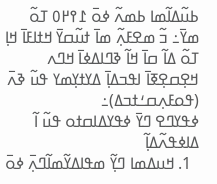ߕߎ߬ߡߊ߬ߘߊ ߕߘߍ߬ ߦߋ߫ ߁߉߂߀ ߠߋ߬ ߘߌ߫߸ ߏ߬ ߘߐߓߍ߲߬ ߘߊ߫ ߙߎ߬ߛߌ߫ ߞߙߊߓߊ߫ ߞߊ߲ ߠߋ߬ ߡߊ߬ ߛߊ߫ ߞߊ߬ ߢߣߊߡߦߊ߫ ߞߣߍ ߞߐ߲ߛߐ߲ߧߊ߫ ߊߟߏߡߊ߲߫ ߡߌߙߌ߲ߘߌ ߟߎ߬ ߢߍ߫ (ߟߋߓߍ߲ߛߑߙߏߡ)߸
ߦߟߌߣߐ ߣߌ߫ ߦߟߌߡߊߛߙߋ ߟߎ߬ ߊ߬ ߡߊߦߟߍ߬ߡߊ߲߬
  1. ߞߎߡߘߊ ߣߌ߲߬ ߘߟߊߡߌ߬ߘߊ߬ߣߍ߲߫ ߦߋ߫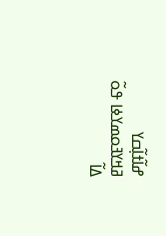ߝߊ߬ߙߊ߲߬ߛߌ ߥߞߌߔߋߘߌߦߊ ߟߋ߬ ߡߊ߬